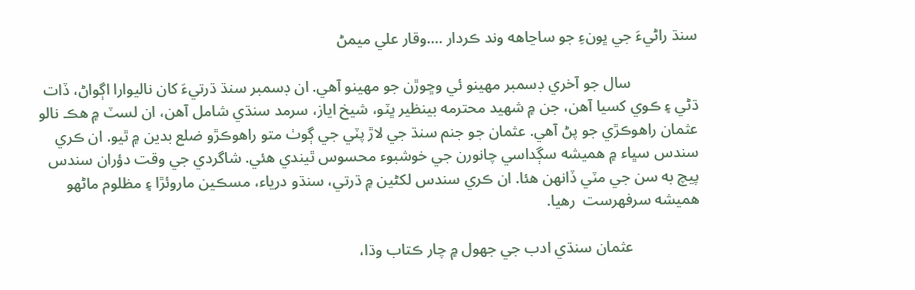سنڌ راڻيءَ جي ڀونءِ جو ساڃاهه وند ڪردار ….وقار علي ميمڻ

                 سال جو آخري ڊسمبر مھينو ئي وڇوڙن جو مھينو آهي. ان ڊسمبر سنڌ ڌرتيءَ کان ناليوارا اڳواڻ، ڏات ڌڻي ۽ ڪوي کسيا آهن، جن ۾ شھيد محترمه بينظير ڀٽو، شيخ اياز، سرمد سنڌي شامل آھن، ان لسٽ ۾ ھڪ نالو عثمان راھوڪڙي جو پڻ آهي. عثمان جو جنم سنڌ جي لاڙ پٽي جي ڳوٺ متو راھوڪڙو ضلع بدين ۾ ٿيو. ان ڪري سندس سڀاء ۾ ھميشه سڳداسي چانورن جي خوشبوء محسوس ٿيندي ھئي. شاگردي جي وقت دؤران سندس پيچ به سن جي مٽي ڏانهن ھئا. ان ڪري سندس لکڻين ۾ ڌرتي، سنڌو درياء، مسڪين ماروئڙا ۽ مظلوم ماڻهو ھميشه سرفھرست  رھيا.

                 عثمان سنڌي ادب جي جھول ۾ چار ڪتاب وڌا،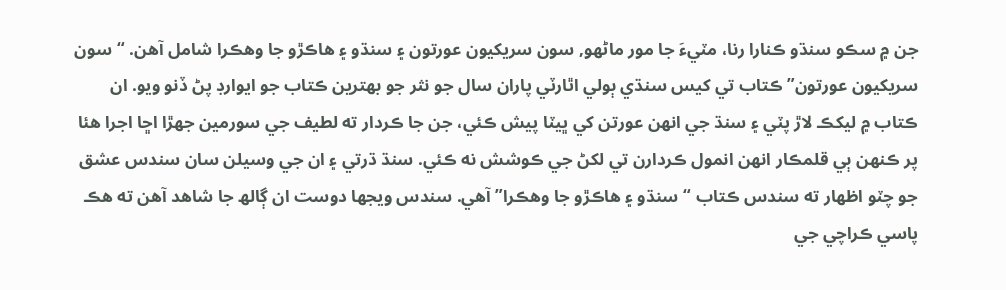جن ۾ سڪو سنڌو ڪنارا رنا، مٽيءَ جا مور ماڻهو, سون سريکيون عورتون ۽ سنڌو ۽ ھاڪڙو جا وھڪرا شامل آهن. “سون سريکيون عورتون” ڪتاب تي کيس سنڌي ٻولي اٿارٽي پاران سال جو نثر جو بھترين ڪتاب جو ايوارڊ پڻ ڏنو ويو. ان ڪتاب ۾ ليکڪ لاڙ پٽي ۽ سنڌ جي انهن عورتن کي ڀيٽا پيش ڪئي، جن جا ڪردار ته لطيف جي سورمين جھڙا اڇا اجرا ھئا پر ڪنهن ٻي قلمڪار انهن انمول ڪردارن تي لکڻ جي ڪوشش نه ڪئي. سنڌ ڌرتي ۽ ان جي وسيلن سان سندس عشق جو چٽو اظھار ته سندس ڪتاب “سنڌو ۽ ھاڪڙو جا وھڪرا” آهي. سندس ويجھا دوست ان ڳالھ جا شاھد آهن ته ھڪ پاسي ڪراچي جي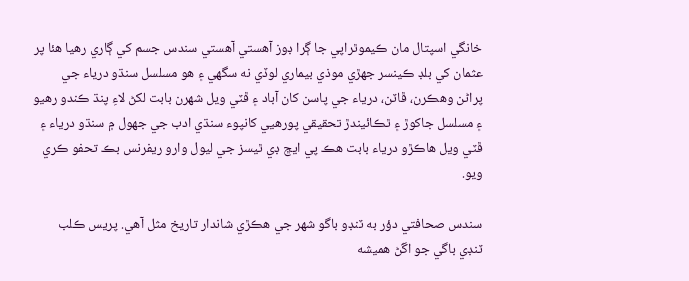خانگي اسپتال مان ڪيموٿراپي جا ڳرا ڊوز آھستي آھستي سندس جسم کي ڳاري رھيا ھئا پر عثمان کي بلڊ ڪينسر جھڙي موذي بيماري لوڏي نه سگھي ۽ ھو مسلسل سنڌو درياء جي پراڻن وھڪرن، ڦاٽن، درياء جي پاسن کان آباد ۽ ڦٽي ويل شھرن بابت لکڻ لاءِ پنڌ ڪندو رھيو ۽ مسلسل جاکوڙ ۽ ٿڪائيندڙ تحقيقي پورھيي کانپوء سنڌي ادب جي جھول ۾ سنڌو درياء ۽ ڦٽي ويل ھاڪڙو درياء بابت ھڪ پي ايڇ ڊي ٿيسز جي ليول وارو ريفرنس بڪ تحفو ڪري ويو.

سندس صحافتي دؤر به ٽنڊو باگو شھر جي ھڪڙي شاندار تاريخ مثل آهي. پريس ڪلب ٽنڊي باگي جو اڱڻ ھميشه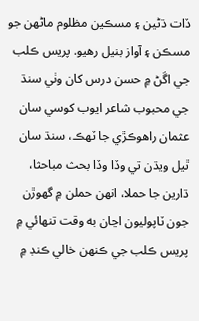ڏات ڌڻين ۽ مسڪين مظلوم ماڻهن جو مسڪن ۽ آواز بنيل رھيو. پريس ڪلب جي اڱڻ ۾ حسن درس کان وٺي سنڌ جي محبوب شاعر ايوب کوسي سان عثمان راھوڪڙي جا ٽھڪ، سنڌ سان ٿيل ويڌن تي وڏا وڏا بحث مباحثا، ڌارين جا حملا، انهن حملن ۾ گھوڙن جون ٽاپوليون اڃان به وقت تنھائي ۾ پريس ڪلب جي ڪنهن خالي ڪنڊ ۾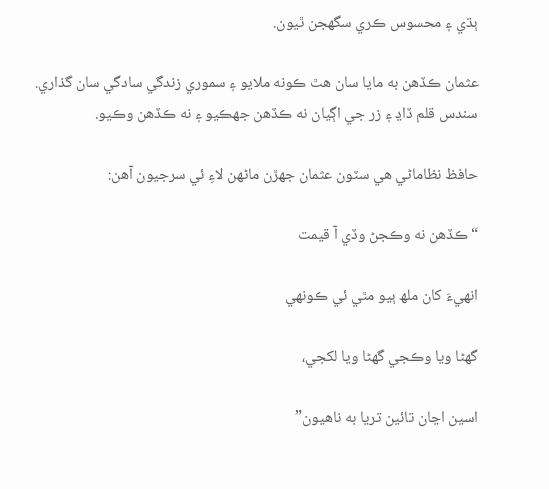ٻڌي ۽ محسوس ڪري سگھجن ٿيون.

عثمان ڪڏهن به مايا سان ھٿ ڪونه ملايو ۽ سموري زندگي سادگي سان گذاري. سندس قلم ڏاڍ ۽ زر جي اڳيان نه ڪڏهن جھڪيو ۽ نه ڪڏهن وڪيو.

حافظ نظاماڻي ھي سٽون عثمان جھڙن ماڻهن لاءِ ئي سرجيون آهن:

“ڪڏهن نه وڪجڻ وڏي آ قيمت

انھيءَ کان ملھ ٻيو مٿي ئي ڪونهي

گھڻا ويا وڪجي گھڻا ويا لکجي،

اسين اڃان تائين تريا به ناھيون”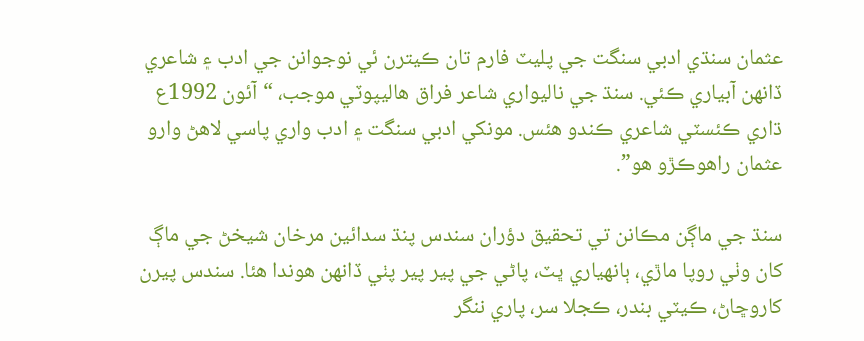عثمان سنڌي ادبي سنگت جي پليٽ فارم تان ڪيترن ئي نوجوانن جي ادب ۽ شاعري ڏانهن آبياري ڪئي. سنڌ جي ناليواري شاعر فراق ھاليپوٽي موجب، “آئون 1992ع ڌاري ڪئسٽي شاعري ڪندو ھئس. مونکي ادبي سنگت ۽ ادب واري پاسي لاھڻ وارو عثمان راھوڪڙو ھو”.

سنڌ جي ماڳن مڪانن تي تحقيق دؤران سندس پنڌ سدائين مرخان شيخڻ جي ماڳ کان وٺي روپا ماڙي، ٻانھياري ڀٽ، پاڻي جي پير پير پٺي ڏانهن ھوندا ھئا. سندس پيرن کاروڇاڻ، ڪيٽي بندر، ڪجلا سر، پاري ننگر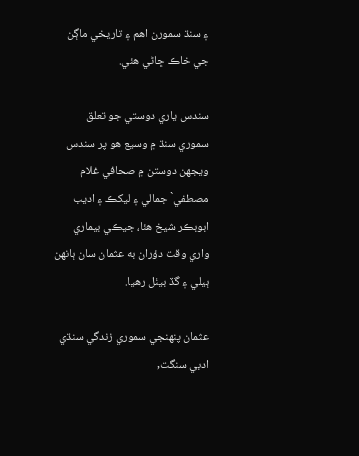۽ سنڌ سمورن اھم ۽ تاريخي ماڳن جي خاڪ ڇاڻي ھئي.

سندس ياري دوستي جو تعلق سموري سنڌ ۾ وسيع ھو پر سندس ويجھن دوستن ۾ صحافي غلام مصطفي` جمالي ۽ ليکڪ ۽ اديب ابوبڪر شيخ ھئا، جيڪي بيماري واري وقت دؤران به عثمان سان ٻانھن ٻيلي ۽ گڏ بيٺل رھيا.

عثمان پنهنجي سموري زندگي سنڌي ادبي سنگت,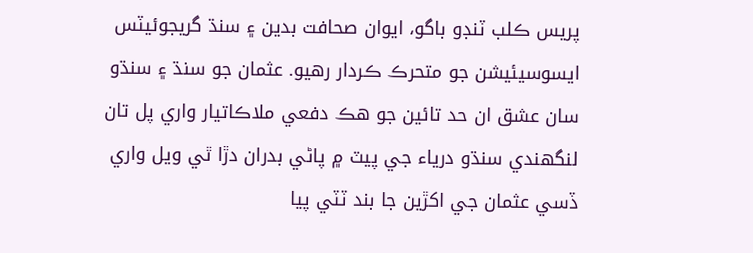پريس ڪلب ٽنڊو باگو، ايوان صحافت بدين ۽ سنڌ گريجوئيٽس ايسوسيئيشن جو متحرڪ ڪردار رھيو. عثمان جو سنڌ ۽ سنڌو سان عشق ان حد تائين جو ھڪ دفعي ملاڪاتيار واري پل تان لنگھندي سنڌو درياء جي پيٽ ۾ پاڻي بدران دڙا ٿي ويل واري ڏسي عثمان جي اکڙين جا بند ٽٽي پيا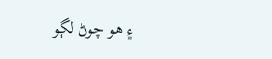۽ ھو چوڻ لڳو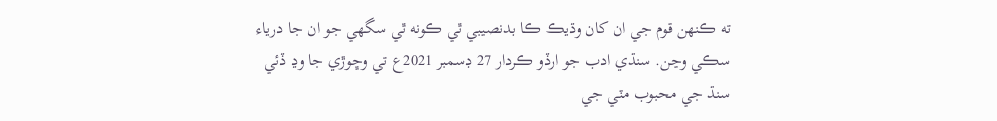ته ڪنهن قوم جي ان کان وڌيڪ ڪا بدنصيبي ٿي ڪونه ٿي سگھي جو ان جا درياء سڪي وڃن. سنڌي ادب جو ارڏو ڪردار 27 ڊسمبر 2021ع تي وڇوڙي جا وڍ ڏئي سنڌ جي محبوب مٽي جي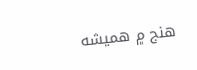ھنج ۾ ھميشه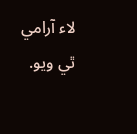لاء آرامي ٿي ويو.